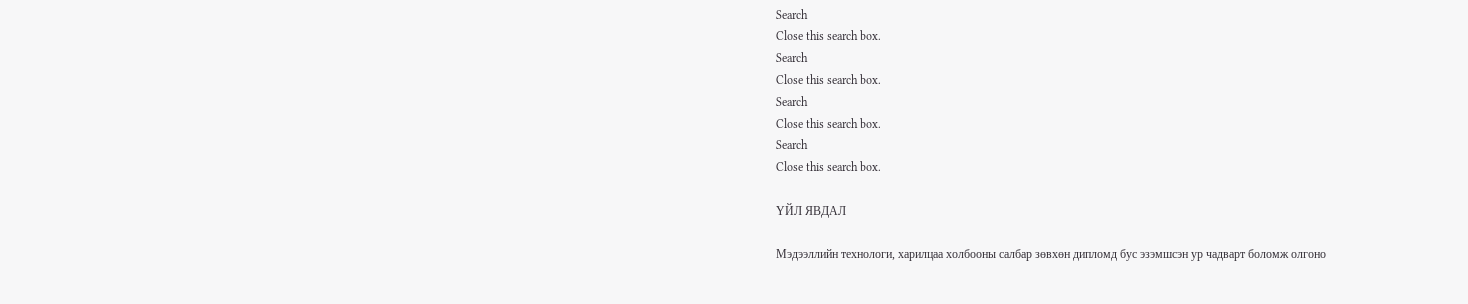Search
Close this search box.
Search
Close this search box.
Search
Close this search box.
Search
Close this search box.

ҮЙЛ ЯВДАЛ

Мэдээллийн технологи, харилцаа холбооны салбар зөвхөн дипломд бус эзэмшсэн ур чадварт боломж олгоно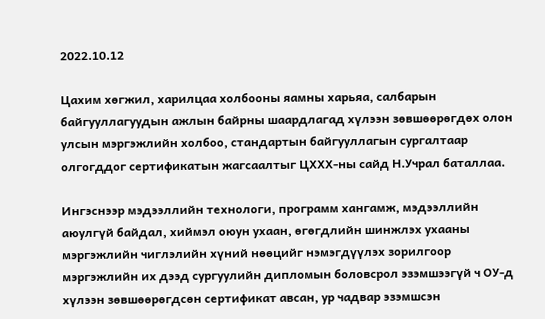2022.10.12

Цахим хөгжил, харилцаа холбооны яамны харьяа, салбарын байгууллагуудын ажлын байрны шаардлагад хүлээн зөвшөөрөгдөх олон улсын мэргэжлийн холбоо, стандартын байгууллагын сургалтаар олгогддог сертификатын жагсаалтыг ЦХХХ-ны сайд Н.Учрал баталлаа.

Ингэснээр мэдээллийн технологи, программ хангамж, мэдээллийн аюулгүй байдал, хиймэл оюун ухаан, өгөгдлийн шинжлэх ухааны мэргэжлийн чиглэлийн хүний нөөцийг нэмэгдүүлэх зорилгоор мэргэжлийн их дээд сургуулийн дипломын боловсрол эзэмшээгүй ч ОУ-д хүлээн зөвшөөрөгдсөн сертификат авсан, ур чадвар эзэмшсэн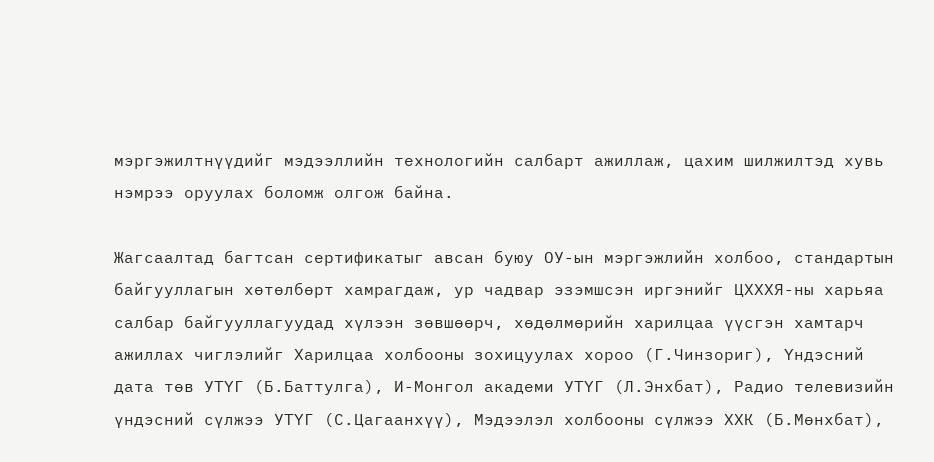мэргэжилтнүүдийг мэдээллийн технологийн салбарт ажиллаж, цахим шилжилтэд хувь нэмрээ оруулах боломж олгож байна.

Жагсаалтад багтсан сертификатыг авсан буюу ОУ-ын мэргэжлийн холбоо, стандартын байгууллагын хөтөлбөрт хамрагдаж, ур чадвар эзэмшсэн иргэнийг ЦХХХЯ-ны харьяа салбар байгууллагуудад хүлээн зөвшөөрч, хөдөлмөрийн харилцаа үүсгэн хамтарч ажиллах чиглэлийг Харилцаа холбооны зохицуулах хороо (Г.Чинзориг), Үндэсний дата төв УТҮГ (Б.Баттулга), И-Монгол академи УТҮГ (Л.Энхбат), Радио телевизийн үндэсний сүлжээ УТҮГ (С.Цагаанхүү), Мэдээлэл холбооны сүлжээ ХХК (Б.Мөнхбат),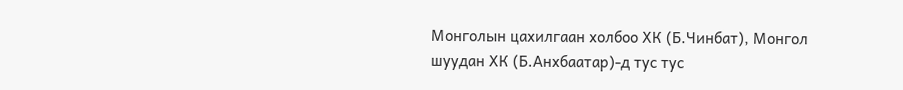Монголын цахилгаан холбоо ХК (Б.Чинбат), Монгол шуудан ХК (Б.Анхбаатар)-д тус тус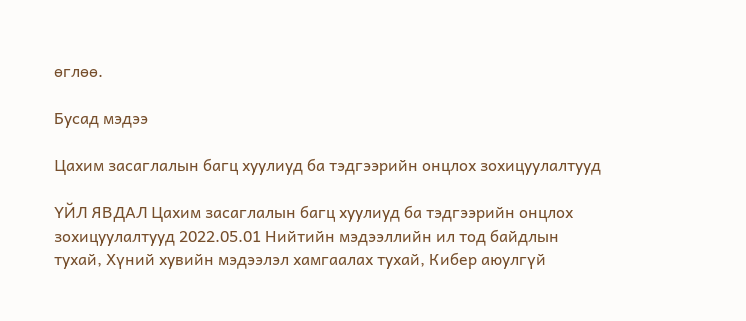өглөө.

Бусад мэдээ

Цахим засаглалын багц хуулиуд ба тэдгээрийн онцлох зохицуулалтууд

ҮЙЛ ЯВДАЛ Цахим засаглалын багц хуулиуд ба тэдгээрийн онцлох зохицуулалтууд 2022.05.01 Нийтийн мэдээллийн ил тод байдлын тухай, Хүний хувийн мэдээлэл хамгаалах тухай, Кибер аюулгүй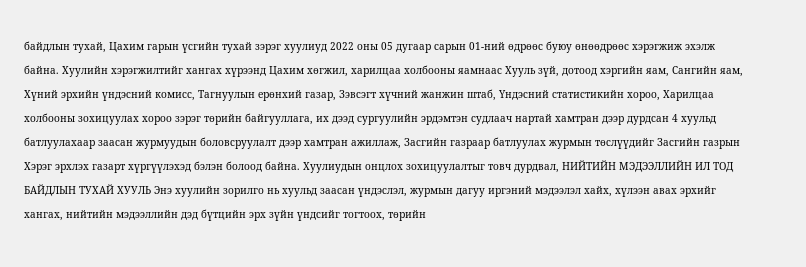байдлын тухай, Цахим гарын үсгийн тухай зэрэг хуулиуд 2022 оны 05 дугаар сарын 01-ний өдрөөс буюу өнөөдрөөс хэрэгжиж эхэлж байна. Хуулийн хэрэгжилтийг хангах хүрээнд Цахим хөгжил, харилцаа холбооны яамнаас Хууль зүй, дотоод хэргийн яам, Сангийн яам, Хүний эрхийн үндэсний комисс, Тагнуулын ерөнхий газар, Зэвсэгт хүчний жанжин штаб, Үндэсний статистикийн хороо, Харилцаа холбооны зохицуулах хороо зэрэг төрийн байгууллага, их дээд сургуулийн эрдэмтэн судлаач нартай хамтран дээр дурдсан 4 хуульд батлуулахаар заасан журмуудын боловсруулалт дээр хамтран ажиллаж, Засгийн газраар батлуулах журмын төслүүдийг Засгийн газрын Хэрэг эрхлэх газарт хүргүүлэхэд бэлэн болоод байна. Хуулиудын онцлох зохицуулалтыг товч дурдвал, НИЙТИЙН МЭДЭЭЛЛИЙН ИЛ ТОД БАЙДЛЫН ТУХАЙ ХУУЛЬ Энэ хуулийн зорилго нь хуульд заасан үндэслэл, журмын дагуу иргэний мэдээлэл хайх, хүлээн авах эрхийг хангах, нийтийн мэдээллийн дэд бүтцийн эрх зүйн үндсийг тогтоох, төрийн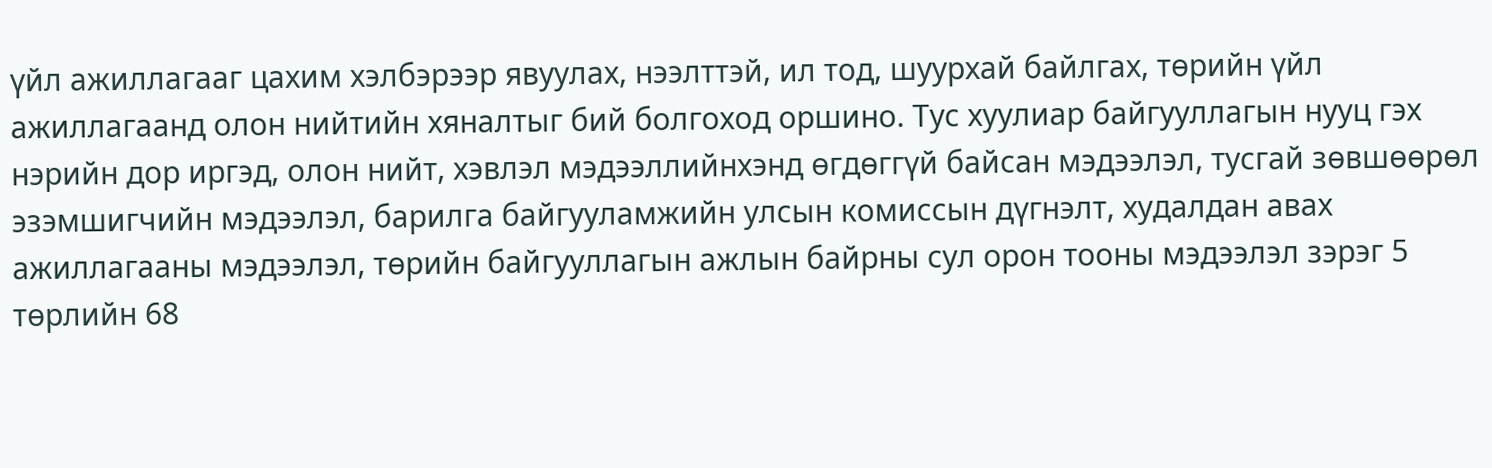үйл ажиллагааг цахим хэлбэрээр явуулах, нээлттэй, ил тод, шуурхай байлгах, төрийн үйл ажиллагаанд олон нийтийн хяналтыг бий болгоход оршино. Тус хуулиар байгууллагын нууц гэх нэрийн дор иргэд, олон нийт, хэвлэл мэдээллийнхэнд өгдөггүй байсан мэдээлэл, тусгай зөвшөөрөл эзэмшигчийн мэдээлэл, барилга байгууламжийн улсын комиссын дүгнэлт, худалдан авах ажиллагааны мэдээлэл, төрийн байгууллагын ажлын байрны сул орон тооны мэдээлэл зэрэг 5 төрлийн 68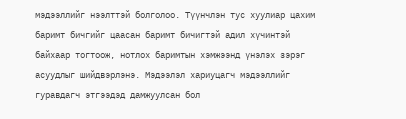мэдээллийг нээлттэй болголоо. Түүнчлэн тус хуулиар цахим баримт бичгийг цаасан баримт бичигтэй адил хүчинтэй байхаар тогтоож, нотлох баримтын хэмжээнд үнэлэх зэрэг асуудлыг шийдвэрлэнэ. Мэдээлэл хариуцагч мэдээллийг гуравдагч этгээдэд дамжуулсан бол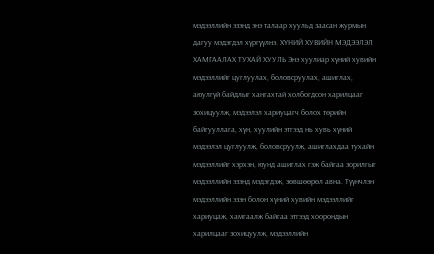мэдээллийн эзэнд энэ талаар хуульд заасан журмын дагуу мэдэгдэл хүргүүлнэ. ХҮНИЙ ХУВИЙН МЭДЭЭЛЭЛ ХАМГААЛАХ ТУХАЙ ХУУЛЬ Энэ хуулиар хүний хувийн мэдээллийг цуглуулах, боловсруулах, ашиглах, аюулгүй байдлыг хангахтай холбогдсон харилцааг зохицуулж, мэдээлэл хариуцагч болох төрийн байгууллага, хүн, хуулийн этгээд нь хувь хүний мэдээлэл цуглуулж, боловсруулж, ашиглахдаа тухайн мэдээллийг хэрхэн, юунд ашиглах гэж байгаа зорилгыг мэдээллийн эзэнд мэдэгдэж, зөвшөөрөл авна. Түүнчлэн мэдээллийн эзэн болон хүний хувийн мэдээллийг хариуцаж, хамгаалж байгаа этгээд хоорондын харилцааг зохицуулж, мэдээллийн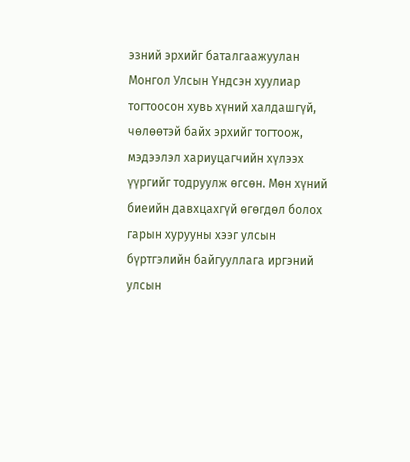эзний эрхийг баталгаажуулан Монгол Улсын Үндсэн хуулиар тогтоосон хувь хүний халдашгүй, чөлөөтэй байх эрхийг тогтоож, мэдээлэл хариуцагчийн хүлээх үүргийг тодруулж өгсөн. Мөн хүний биеийн давхцахгүй өгөгдөл болох гарын хурууны хээг улсын бүртгэлийн байгууллага иргэний улсын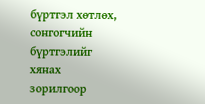бүртгэл хөтлөх, сонгогчийн бүртгэлийг хянах зорилгоор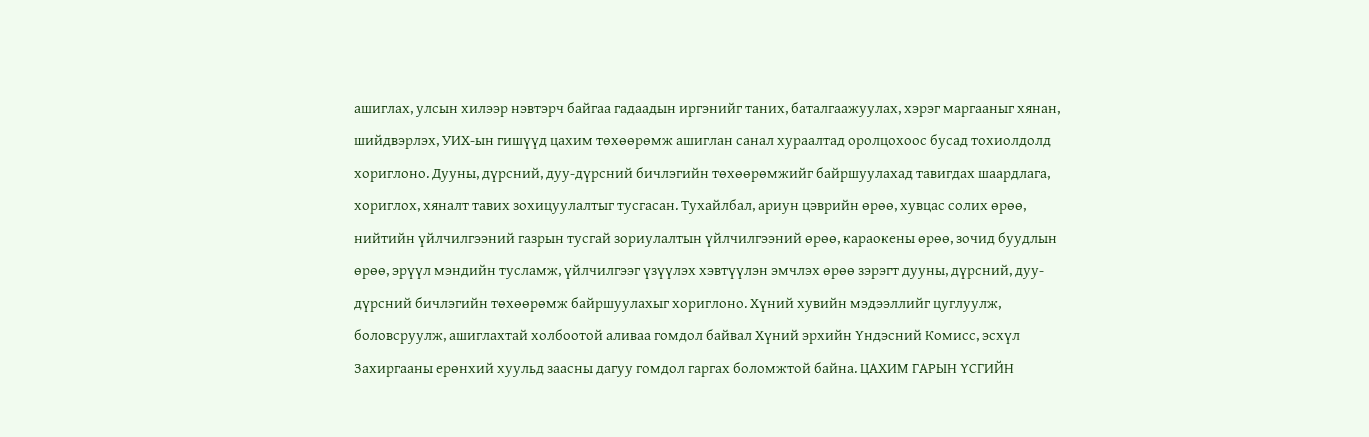ашиглах, улсын хилээр нэвтэрч байгаа гадаадын иргэнийг таних, баталгаажуулах, хэрэг маргааныг хянан, шийдвэрлэх, УИХ-ын гишүүд цахим төхөөрөмж ашиглан санал хураалтад оролцохоос бусад тохиолдолд хориглоно. Дууны, дүрсний, дуу-дүрсний бичлэгийн төхөөрөмжийг байршуулахад тавигдах шаардлага, хориглох, хяналт тавих зохицуулалтыг тусгасан. Тухайлбал, ариун цэврийн өрөө, хувцас солих өрөө, нийтийн үйлчилгээний газрын тусгай зориулалтын үйлчилгээний өрөө, караокены өрөө, зочид буудлын өрөө, эрүүл мэндийн тусламж, үйлчилгээг үзүүлэх хэвтүүлэн эмчлэх өрөө зэрэгт дууны, дүрсний, дуу-дүрсний бичлэгийн төхөөрөмж байршуулахыг хориглоно. Хүний хувийн мэдээллийг цуглуулж, боловсруулж, ашиглахтай холбоотой аливаа гомдол байвал Хүний эрхийн Үндэсний Комисс, эсхүл Захиргааны ерөнхий хуульд заасны дагуу гомдол гаргах боломжтой байна. ЦАХИМ ГАРЫН ҮСГИЙН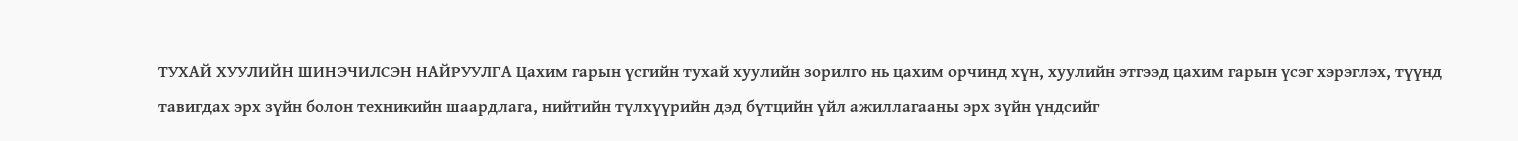ТУХАЙ ХУУЛИЙН ШИНЭЧИЛСЭН НАЙРУУЛГА Цахим гарын үсгийн тухай хуулийн зорилго нь цахим орчинд хүн, хуулийн этгээд цахим гарын үсэг хэрэглэх, түүнд тавигдах эрх зүйн болон техникийн шаардлага, нийтийн түлхүүрийн дэд бүтцийн үйл ажиллагааны эрх зүйн үндсийг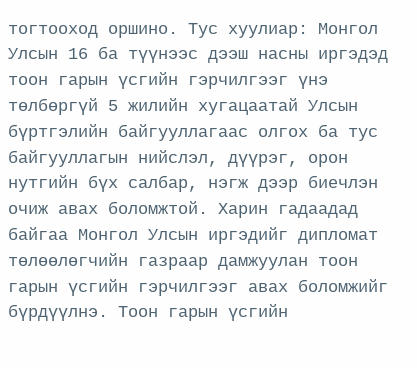тогтооход оршино. Тус хуулиар: Монгол Улсын 16 ба түүнээс дээш насны иргэдэд тоон гарын үсгийн гэрчилгээг үнэ төлбөргүй 5 жилийн хугацаатай Улсын бүртгэлийн байгууллагаас олгох ба тус байгууллагын нийслэл, дүүрэг, орон нутгийн бүх салбар, нэгж дээр биечлэн очиж авах боломжтой. Харин гадаадад байгаа Монгол Улсын иргэдийг дипломат төлөөлөгчийн газраар дамжуулан тоон гарын үсгийн гэрчилгээг авах боломжийг бүрдүүлнэ. Тоон гарын үсгийн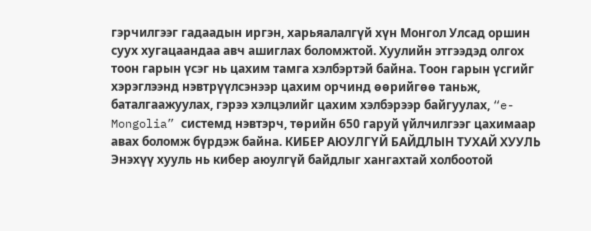гэрчилгээг гадаадын иргэн, харьяалалгүй хүн Монгол Улсад оршин суух хугацаандаа авч ашиглах боломжтой. Хуулийн этгээдэд олгох тоон гарын үсэг нь цахим тамга хэлбэртэй байна. Тоон гарын үсгийг хэрэглээнд нэвтрүүлсэнээр цахим орчинд өөрийгөө таньж, баталгаажуулах, гэрээ хэлцэлийг цахим хэлбэрээр байгуулах, “e-Mongolia” системд нэвтэрч, төрийн 650 гаруй үйлчилгээг цахимаар авах боломж бүрдэж байна. КИБЕР АЮУЛГҮЙ БАЙДЛЫН ТУХАЙ ХУУЛЬ Энэхүү хууль нь кибер аюулгүй байдлыг хангахтай холбоотой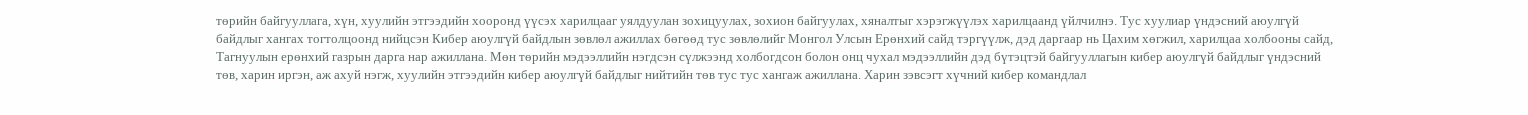төрийн байгууллага, хүн, хуулийн этгээдийн хооронд үүсэх харилцааг уялдуулан зохицуулах, зохион байгуулах, хяналтыг хэрэгжүүлэх харилцаанд үйлчилнэ. Тус хуулиар үндэсний аюулгүй байдлыг хангах тогтолцоонд нийцсэн Кибер аюулгүй байдлын зөвлөл ажиллах бөгөөд тус зөвлөлийг Монгол Улсын Ерөнхий сайд тэргүүлж, дэд даргаар нь Цахим хөгжил, харилцаа холбооны сайд, Тагнуулын ерөнхий газрын дарга нар ажиллана. Мөн төрийн мэдээллийн нэгдсэн сүлжээнд холбогдсон болон онц чухал мэдээллийн дэд бүтэцтэй байгууллагын кибер аюулгүй байдлыг үндэсний төв, харин иргэн, аж ахуй нэгж, хуулийн этгээдийн кибер аюулгүй байдлыг нийтийн төв тус тус хангаж ажиллана. Харин зэвсэгт хүчний кибер командлал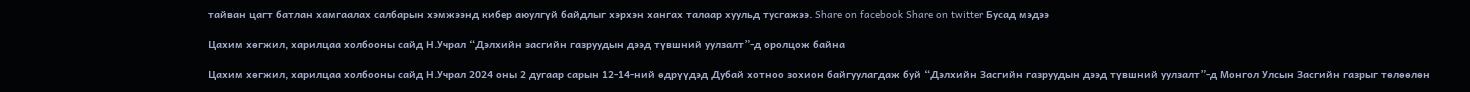тайван цагт батлан хамгаалах салбарын хэмжээнд кибер аюулгүй байдлыг хэрхэн хангах талаар хуульд тусгажээ. Share on facebook Share on twitter Бусад мэдээ

Цахим хөгжил, харилцаа холбооны сайд Н.Учрал “Дэлхийн засгийн газруудын дээд түвшний уулзалт”-д оролцож байна

Цахим хөгжил, харилцаа холбооны сайд Н.Учрал 2024 оны 2 дугаар сарын 12-14-ний өдрүүдэд Дубай хотноо зохион байгуулагдаж буй “Дэлхийн Засгийн газруудын дээд түвшний уулзалт”-д Монгол Улсын Засгийн газрыг төлөөлөн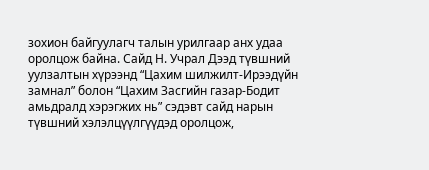зохион байгуулагч талын урилгаар анх удаа оролцож байна. Сайд Н. Учрал Дээд түвшний уулзалтын хүрээнд “Цахим шилжилт-Ирээдүйн замнал” болон “Цахим Засгийн газар-Бодит амьдралд хэрэгжих нь” сэдэвт сайд нарын түвшний хэлэлцүүлгүүдэд оролцож,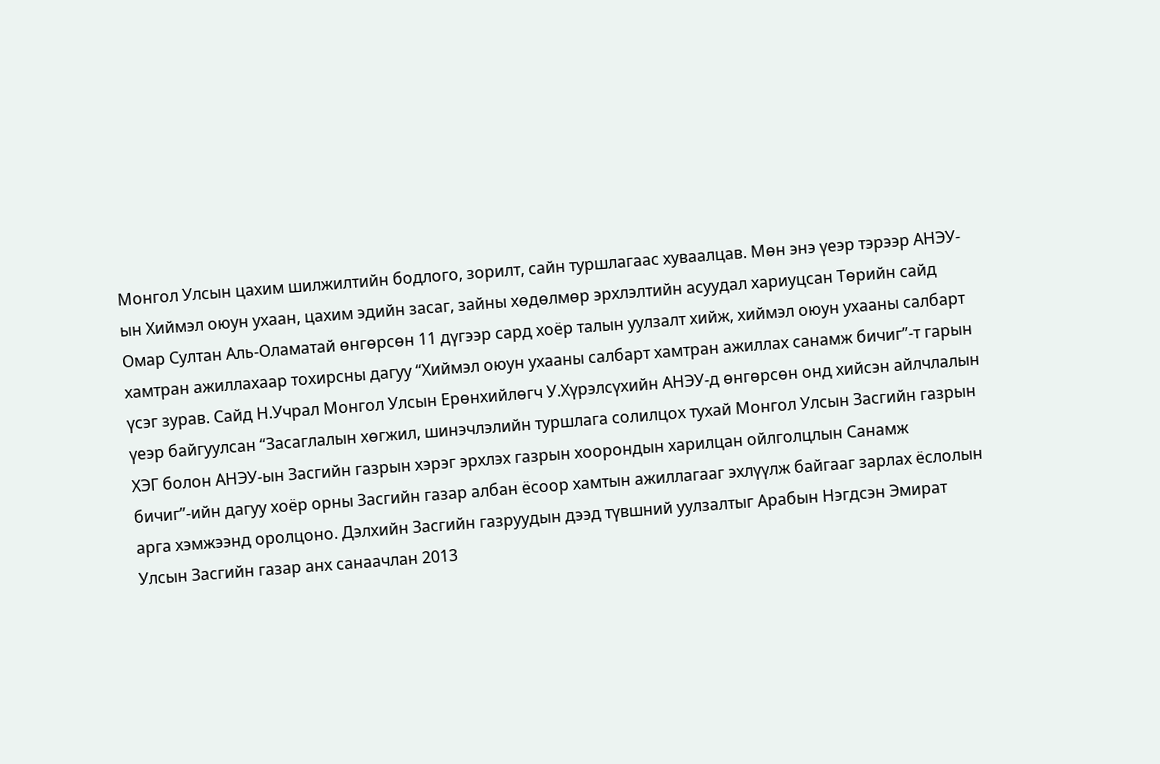Монгол Улсын цахим шилжилтийн бодлого, зорилт, сайн туршлагаас хуваалцав. Мөн энэ үеэр тэрээр АНЭУ-ын Хиймэл оюун ухаан, цахим эдийн засаг, зайны хөдөлмөр эрхлэлтийн асуудал хариуцсан Төрийн сайд Омар Султан Аль-Оламатай өнгөрсөн 11 дүгээр сард хоёр талын уулзалт хийж, хиймэл оюун ухааны салбарт хамтран ажиллахаар тохирсны дагуу “Хиймэл оюун ухааны салбарт хамтран ажиллах санамж бичиг”-т гарын үсэг зурав. Сайд Н.Учрал Монгол Улсын Ерөнхийлөгч У.Хүрэлсүхийн АНЭУ-д өнгөрсөн онд хийсэн айлчлалын үеэр байгуулсан “Засаглалын хөгжил, шинэчлэлийн туршлага солилцох тухай Монгол Улсын Засгийн газрын ХЭГ болон АНЭУ-ын Засгийн газрын хэрэг эрхлэх газрын хоорондын харилцан ойлголцлын Санамж бичиг”-ийн дагуу хоёр орны Засгийн газар албан ёсоор хамтын ажиллагааг эхлүүлж байгааг зарлах ёслолын арга хэмжээнд оролцоно. Дэлхийн Засгийн газруудын дээд түвшний уулзалтыг Арабын Нэгдсэн Эмират Улсын Засгийн газар анх санаачлан 2013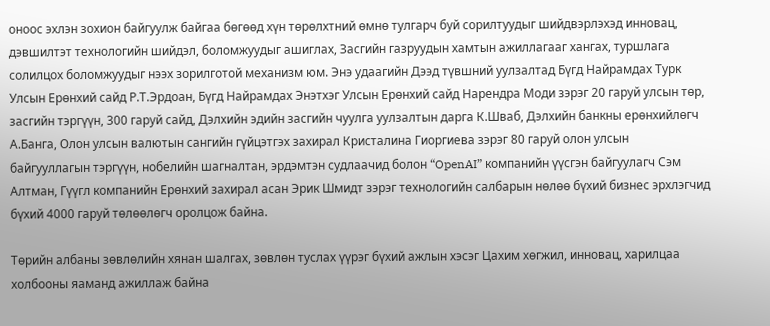оноос эхлэн зохион байгуулж байгаа бөгөөд хүн төрөлхтний өмнө тулгарч буй сорилтуудыг шийдвэрлэхэд инновац, дэвшилтэт технологийн шийдэл, боломжуудыг ашиглах, Засгийн газруудын хамтын ажиллагааг хангах, туршлага солилцох боломжуудыг нээх зорилготой механизм юм. Энэ удаагийн Дээд түвшний уулзалтад Бүгд Найрамдах Турк Улсын Ерөнхий сайд Р.Т.Эрдоан, Бүгд Найрамдах Энэтхэг Улсын Ерөнхий сайд Нарендра Моди зэрэг 20 гаруй улсын төр, засгийн тэргүүн, 300 гаруй сайд, Дэлхийн эдийн засгийн чуулга уулзалтын дарга К.Шваб, Дэлхийн банкны ерөнхийлөгч А.Банга, Олон улсын валютын сангийн гүйцэтгэх захирал Кристалина Гиоргиева зэрэг 80 гаруй олон улсын байгууллагын тэргүүн, нобелийн шагналтан, эрдэмтэн судлаачид болон “OpenAI” компанийн үүсгэн байгуулагч Сэм Алтман, Гүүгл компанийн Ерөнхий захирал асан Эрик Шмидт зэрэг технологийн салбарын нөлөө бүхий бизнес эрхлэгчид бүхий 4000 гаруй төлөөлөгч оролцож байна.

Төрийн албаны зөвлөлийн хянан шалгах, зөвлөн туслах үүрэг бүхий ажлын хэсэг Цахим хөгжил, инновац, харилцаа холбооны яаманд ажиллаж байна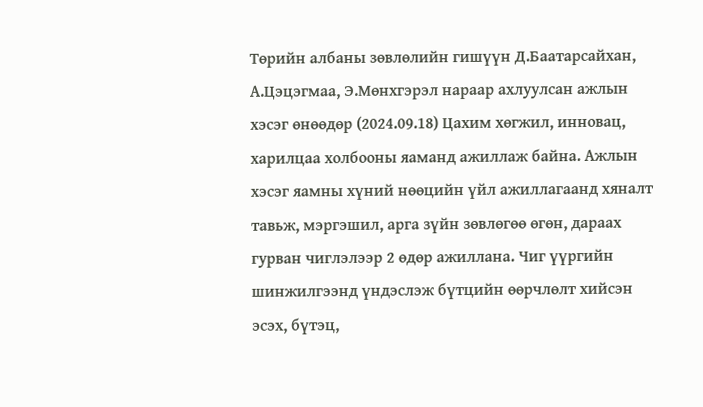Төрийн албаны зөвлөлийн гишүүн Д.Баатарсайхан, А.Цэцэгмаа, Э.Мөнхгэрэл нараар ахлуулсан ажлын хэсэг өнөөдөр (2024.09.18) Цахим хөгжил, инновац, харилцаа холбооны яаманд ажиллаж байна. Ажлын хэсэг яамны хүний нөөцийн үйл ажиллагаанд хяналт тавьж, мэргэшил, арга зүйн зөвлөгөө өгөн, дараах гурван чиглэлээр 2 өдөр ажиллана. Чиг үүргийн шинжилгээнд үндэслэж бүтцийн өөрчлөлт хийсэн эсэх, бүтэц,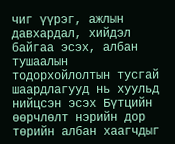чиг үүрэг, ажлын давхардал, хийдэл байгаа эсэх, албан тушаалын тодорхойлолтын тусгай шаардлагууд нь хуульд нийцсэн эсэх Бүтцийн өөрчлөлт нэрийн дор төрийн албан хаагчдыг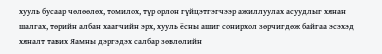хууль бусаар чөлөөлөх, томилох, түр орлон гүйцэтгэгчээр ажиллуулах асуудлыг хянан шалгах, төрийн албан хаагчийн эрх, хууль ёсны ашиг сонирхол зөрчигдөж байгаа эсэхэд хяналт тавих Яамны дэргэдэх салбар зөвлөлийн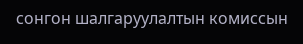сонгон шалгаруулалтын комиссын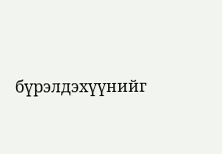бүрэлдэхүүнийг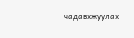чадавхжуулах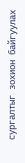сургалтыг зохион байгуулах